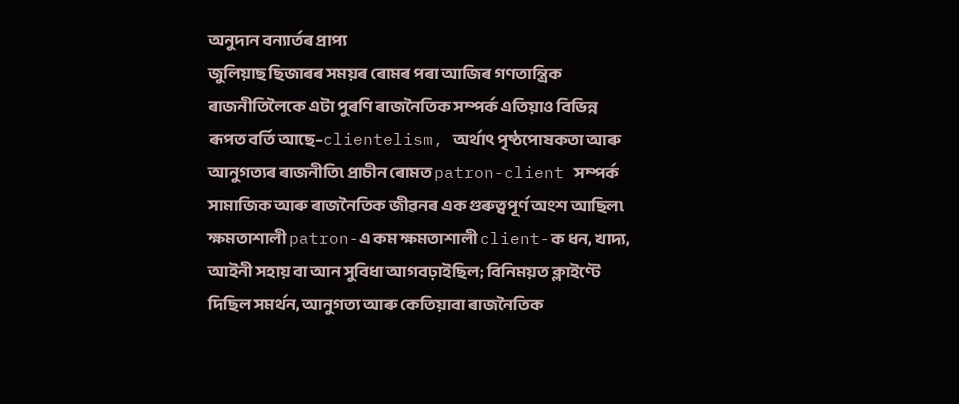অনুদান বন্যাৰ্তৰ প্ৰাপ্য
জুলিয়াছ ছিজাৰৰ সময়ৰ ৰোমৰ পৰা আজিৰ গণতান্ত্ৰিক ৰাজনীতিলৈকে এটা পুৰণি ৰাজনৈতিক সম্পৰ্ক এতিয়াও বিভিন্ন ৰূপত বৰ্তি আছে–clientelism, অৰ্থাৎ পৃষ্ঠপোষকতা আৰু আনুগত্যৰ ৰাজনীতি৷ প্ৰাচীন ৰোমত patron-client সম্পৰ্ক সামাজিক আৰু ৰাজনৈতিক জীৱনৰ এক গুৰুত্বপূৰ্ণ অংশ আছিল৷ ক্ষমতাশালী patron-এ কম ক্ষমতাশালী client-ক ধন, খাদ্য, আইনী সহায় বা আন সুবিধা আগবঢ়াইছিল; বিনিময়ত ক্লাইণ্টে দিছিল সমৰ্থন, আনুগত্য আৰু কেতিয়াবা ৰাজনৈতিক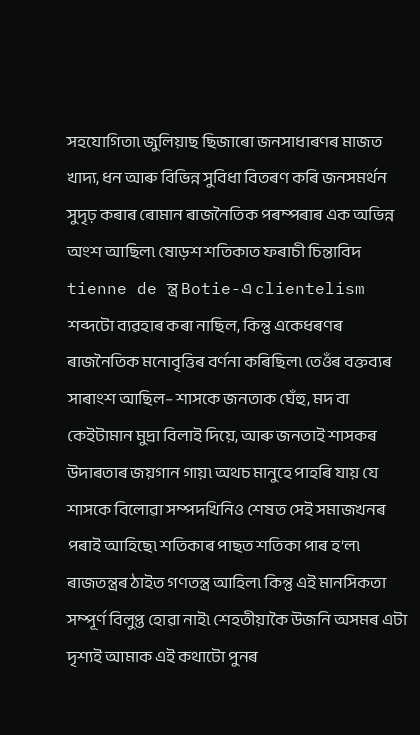সহযোগিতা৷ জুলিয়াছ ছিজাৰো জনসাধাৰণৰ মাজত খাদ্য, ধন আৰু বিভিন্ন সুবিধা বিতৰণ কৰি জনসমৰ্থন সুদৃঢ় কৰাৰ ৰোমান ৰাজনৈতিক পৰম্পৰাৰ এক অভিন্ন অংশ আছিল৷ ষোড়শ শতিকাত ফৰাচী চিন্তাবিদ tienne de ন্ত্ৰ Botie-এ clientelism শব্দটো ব্যৱহাৰ কৰা নাছিল, কিন্তু একেধৰণৰ ৰাজনৈতিক মনোবৃত্তিৰ বৰ্ণনা কৰিছিল৷ তেওঁৰ বক্তব্যৰ সাৰাংশ আছিল– শাসকে জনতাক ঘেঁহু, মদ বা কেইটামান মুদ্ৰা বিলাই দিয়ে, আৰু জনতাই শাসকৰ উদাৰতাৰ জয়গান গায়৷ অথচ মানুহে পাহৰি যায় যে শাসকে বিলোৱা সম্পদখিনিও শেষত সেই সমাজখনৰ পৰাই আহিছে৷ শতিকাৰ পাছত শতিকা পাৰ হ’ল৷ ৰাজতন্ত্ৰৰ ঠাইত গণতন্ত্ৰ আহিল৷ কিন্তু এই মানসিকতা সম্পূৰ্ণ বিলুপ্ত হোৱা নাই৷ শেহতীয়াকৈ উজনি অসমৰ এটা দৃশ্যই আমাক এই কথাটো পুনৰ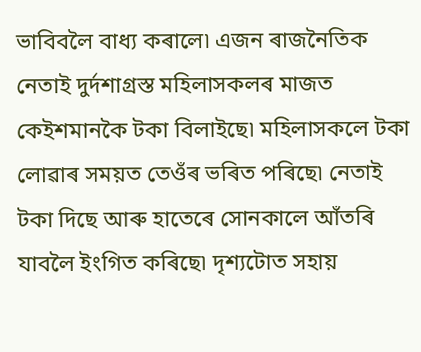ভাবিবলৈ বাধ্য কৰালে৷ এজন ৰাজনৈতিক নেতাই দুৰ্দশাগ্ৰস্ত মহিলাসকলৰ মাজত কেইশমানকৈ টকা বিলাইছে৷ মহিলাসকলে টকা লোৱাৰ সময়ত তেওঁৰ ভৰিত পৰিছে৷ নেতাই টকা দিছে আৰু হাতেৰে সোনকালে আঁতৰি যাবলৈ ইংগিত কৰিছে৷ দৃশ্যটোত সহায়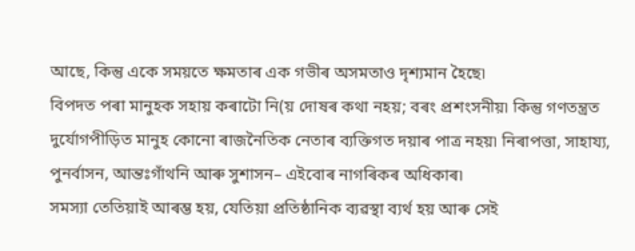আছে, কিন্তু একে সময়তে ক্ষমতাৰ এক গভীৰ অসমতাও দৃশ্যমান হৈছে৷
বিপদত পৰা মানুহক সহায় কৰাটো নি(য় দোষৰ কথা নহয়; বৰং প্ৰশংসনীয়৷ কিন্তু গণতন্ত্ৰত দুৰ্যোগপীড়িত মানুহ কোনো ৰাজনৈতিক নেতাৰ ব্যক্তিগত দয়াৰ পাত্ৰ নহয়৷ নিৰাপত্তা, সাহায্য, পুনৰ্বাসন, আন্তঃগাঁথনি আৰু সুশাসন– এইবোৰ নাগৰিকৰ অধিকাৰ৷
সমস্যা তেতিয়াই আৰম্ভ হয়, যেতিয়া প্ৰতিষ্ঠানিক ব্যৱস্থা ব্যৰ্থ হয় আৰু সেই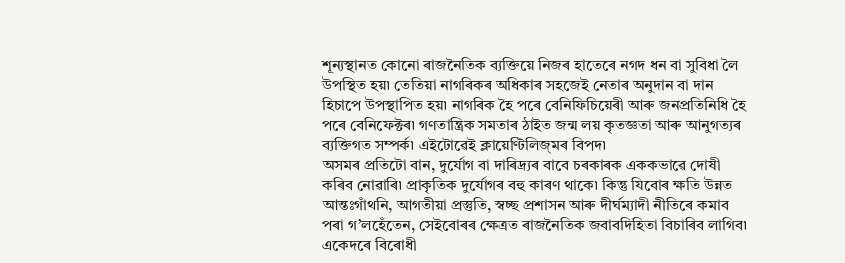শূন্যস্থানত কোনো ৰাজনৈতিক ব্যক্তিয়ে নিজৰ হাতেৰে নগদ ধন বা সুবিধা লৈ উপস্থিত হয়৷ তেতিয়া নাগৰিকৰ অধিকাৰ সহজেই নেতাৰ অনুদান বা দান হিচাপে উপস্থাপিত হয়৷ নাগৰিক হৈ পৰে বেনিফিচিয়েৰী আৰু জনপ্ৰতিনিধি হৈ পৰে বেনিফেক্টৰ৷ গণতান্ত্ৰিক সমতাৰ ঠাইত জন্ম লয় কৃতজ্ঞতা আৰু আনুগত্যৰ ব্যক্তিগত সম্পৰ্ক৷ এইটোৱেই ক্লায়েণ্টিলিজ্মৰ বিপদ৷
অসমৰ প্ৰতিটো বান, দুৰ্যোগ বা দাৰিদ্ৰ্যৰ বাবে চৰকাৰক এককভাৱে দোষী কৰিব নোৱাৰি৷ প্ৰাকৃতিক দুৰ্যোগৰ বহু কাৰণ থাকে৷ কিন্তু যিবোৰ ক্ষতি উন্নত আন্তঃগাঁথনি, আগতীয়া প্ৰস্তুতি, স্বচ্ছ প্ৰশাসন আৰু দীৰ্ঘম্যাদী নীতিৰে কমাব পৰা গ’লহেঁতেন, সেইবোৰৰ ক্ষেত্ৰত ৰাজনৈতিক জবাবদিহিতা বিচাৰিব লাগিব৷
একেদৰে বিৰোধী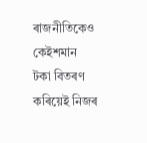ৰাজনীতিকেও কেইশমান টকা বিতৰণ কৰিয়েই নিজৰ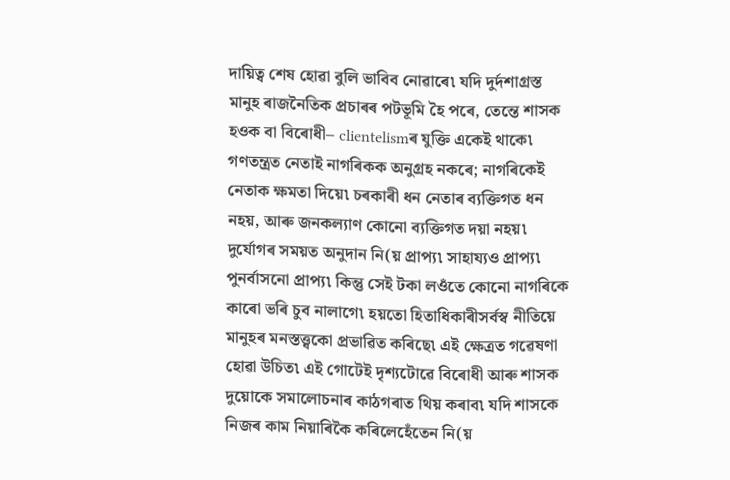দায়িত্ব শেষ হোৱা বুলি ভাবিব নোৱাৰে৷ যদি দুৰ্দশাগ্ৰস্ত মানুহ ৰাজনৈতিক প্ৰচাৰৰ পটভূমি হৈ পৰে, তেন্তে শাসক হওক বা বিৰোধী– clientelismৰ যুক্তি একেই থাকে৷ গণতন্ত্ৰত নেতাই নাগৰিকক অনুগ্ৰহ নকৰে; নাগৰিকেই নেতাক ক্ষমতা দিয়ে৷ চৰকাৰী ধন নেতাৰ ব্যক্তিগত ধন নহয়, আৰু জনকল্যাণ কোনো ব্যক্তিগত দয়া নহয়৷ দুৰ্যোগৰ সময়ত অনুদান নি(য় প্ৰাপ্য৷ সাহায্যও প্ৰাপ্য৷ পুনৰ্বাসনো প্ৰাপ্য৷ কিন্তু সেই টকা লওঁতে কোনো নাগৰিকে কাৰো ভৰি চুব নালাগে৷ হয়তো হিতাধিকাৰীসৰ্বস্ব নীতিয়ে মানুহৰ মনস্তত্ত্বকো প্ৰভাৱিত কৰিছে৷ এই ক্ষেত্ৰত গৱেষণা হোৱা উচিত৷ এই গোটেই দৃশ্যটোৱে বিৰোধী আৰু শাসক দুয়োকে সমালোচনাৰ কাঠগৰাত থিয় কৰাব৷ যদি শাসকে নিজৰ কাম নিয়াৰিকৈ কৰিলেহেঁতেন নি(য়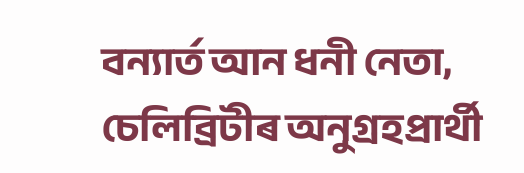বন্যাৰ্ত আন ধনী নেতা, চেলিব্ৰিটীৰ অনুগ্ৰহপ্ৰাৰ্থী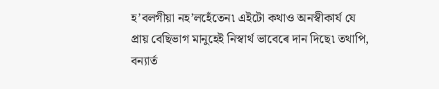হ’বলগীয়া নহ’লহেঁতেন৷ এইটো কথাও অনস্বীকাৰ্য যে প্ৰায় বেছিভাগ মানুহেই নিস্বাৰ্থ ভাবেৰে দান দিছে৷ তথাপি, বন্যাৰ্ত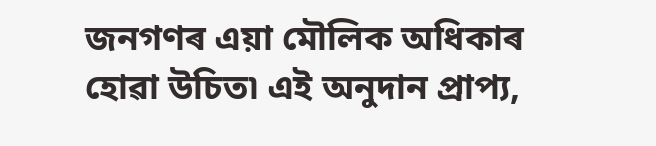জনগণৰ এয়া মৌলিক অধিকাৰ হোৱা উচিত৷ এই অনুদান প্ৰাপ্য,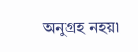অনুগ্ৰহ নহয়৷